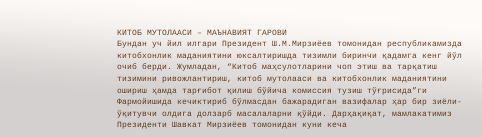КИТОБ МУТОЛААСИ – МАЪНАВИЯТ ГАРОВИ
Бундан уч йил илгари Президент Ш.М.Мирзиёев томонидан республикамизда китобхонлик маданиятини юксалтиришда тизимли биринчи қадамга кенг йўл очиб берди. Жумладан, “Китоб маҳсулотларини чоп этиш ва тарқатиш тизимини ривожлантириш, китоб мутолааси ва китобхонлик маданиятини ошириш ҳамда тарғибот қилиш бўйича комиссия тузиш тўғрисида”ги Фармойишида кечиктириб бўлмасдан бажарадиган вазифалар ҳар бир зиёли-ўқитувчи олдига долзарб масалаларни қўйди. Дарҳақиқат, мамлакатимиз Президенти Шавкат Мирзиёев томонидан куни кеча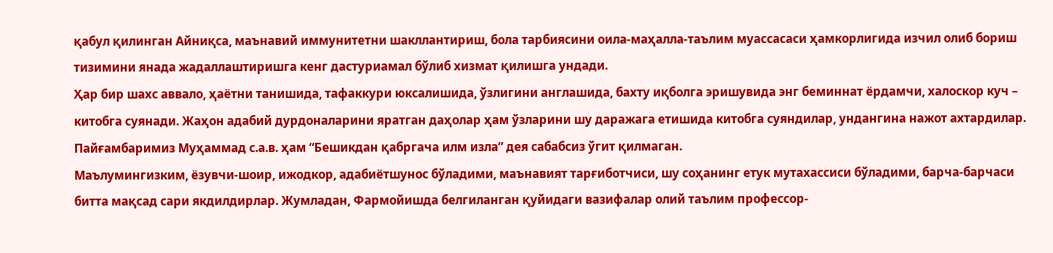қабул қилинган Айниқса, маънавий иммунитетни шакллантириш, бола тарбиясини оила-маҳалла-таълим муассасаси ҳамкорлигида изчил олиб бориш тизимини янада жадаллаштиришга кенг дастуриамал бўлиб хизмат қилишга ундади.
Ҳар бир шахс аввало, ҳаётни танишида, тафаккури юксалишида, ўзлигини англашида, бахту иқболга эришувида энг беминнат ёрдамчи, халоскор куч – китобга суянади. Жаҳон адабий дурдоналарини яратган даҳолар ҳам ўзларини шу даражага етишида китобга суяндилар, ундангина нажот ахтардилар. Пайғамбаримиз Муҳаммад с.а.в. ҳам “Бешикдан қабргача илм изла” дея сабабсиз ўгит қилмаган.
Маълумингизким, ёзувчи-шоир, ижодкор, адабиётшунос бўладими, маънавият тарғиботчиси, шу соҳанинг етук мутахассиси бўладими, барча-барчаси битта мақсад сари якдилдирлар. Жумладан, Фармойишда белгиланган қуйидаги вазифалар олий таълим профессор-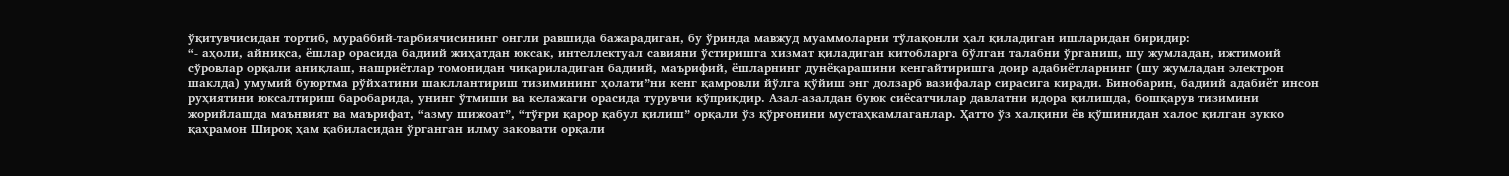ўқитувчисидан тортиб, мураббий-тарбиячисининг онгли равшида бажарадиган, бу ўринда мавжуд муаммоларни тўлақонли ҳал қиладиган ишларидан биридир:
“- аҳоли, айниқса, ёшлар орасида бадиий жиҳатдан юксак, интеллектуал савияни ўстиришга хизмат қиладиган китобларга бўлган талабни ўрганиш, шу жумладан, ижтимоий сўровлар орқали аниқлаш, нашриётлар томонидан чиқариладиган бадиий, маърифий, ёшларнинг дунёқарашини кенгайтиришга доир адабиётларнинг (шу жумладан электрон шаклда) умумий буюртма рўйхатини шакллантириш тизимининг ҳолати”ни кенг қамровли йўлга қўйиш энг долзарб вазифалар сирасига киради. Бинобарин, бадиий адабиёт инсон руҳиятини юксалтириш баробарида, унинг ўтмиши ва келажаги орасида турувчи кўприкдир. Азал-азалдан буюк сиёсатчилар давлатни идора қилишда, бошқарув тизимини жорийлашда маънвият ва маърифат, “азму шижоат”, “тўғри қарор қабул қилиш” орқали ўз қўрғонини мустаҳкамлаганлар. Ҳатто ўз халқини ёв қўшинидан халос қилган зукко қаҳрамон Широқ ҳам қабиласидан ўрганган илму заковати орқали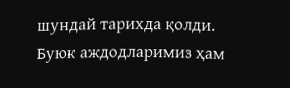шундай тарихда қолди. Буюк аждодларимиз ҳам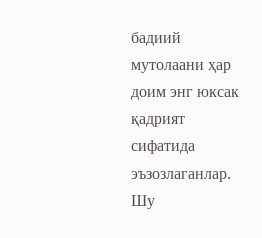бадиий мутолаани ҳар доим энг юксак қадрият сифатида эъзозлаганлар. Шу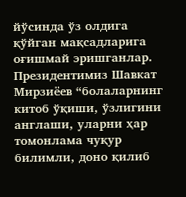йўсинда ўз олдига қўйган мақсадларига оғишмай эришганлар. Президентимиз Шавкат Мирзиёев “болаларнинг китоб ўқиши, ўзлигини англаши, уларни ҳар томонлама чуқур билимли, доно қилиб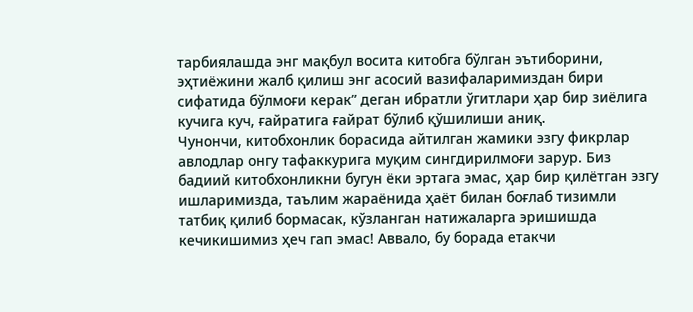тарбиялашда энг мақбул восита китобга бўлган эътиборини, эҳтиёжини жалб қилиш энг асосий вазифаларимиздан бири сифатида бўлмоғи керак” деган ибратли ўгитлари ҳар бир зиёлига кучига куч, ғайратига ғайрат бўлиб қўшилиши аниқ.
Чунончи, китобхонлик борасида айтилган жамики эзгу фикрлар авлодлар онгу тафаккурига муқим сингдирилмоғи зарур. Биз бадиий китобхонликни бугун ёки эртага эмас, ҳар бир қилётган эзгу ишларимизда, таълим жараёнида ҳаёт билан боғлаб тизимли татбиқ қилиб бормасак, кўзланган натижаларга эришишда кечикишимиз ҳеч гап эмас! Аввало, бу борада етакчи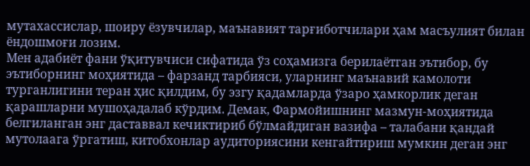мутахассислар, шоиру ёзувчилар, маънавият тарғиботчилари ҳам масъулият билан ёндошмоғи лозим.
Мен адабиёт фани ўқитувчиси сифатида ўз соҳамизга берилаётган эътибор, бу эътиборнинг моҳиятида – фарзанд тарбияси, уларнинг маънавий камолоти турганлигини теран ҳис қилдим, бу эзгу қадамларда ўзаро ҳамкорлик деган қарашларни мушоҳадалаб кўрдим. Демак, Фармойишнинг мазмун-моҳиятида белгиланган энг даставвал кечиктириб бўлмайдиган вазифа – талабани қандай мутолаага ўргатиш, китобхонлар аудиториясини кенгайтириш мумкин деган энг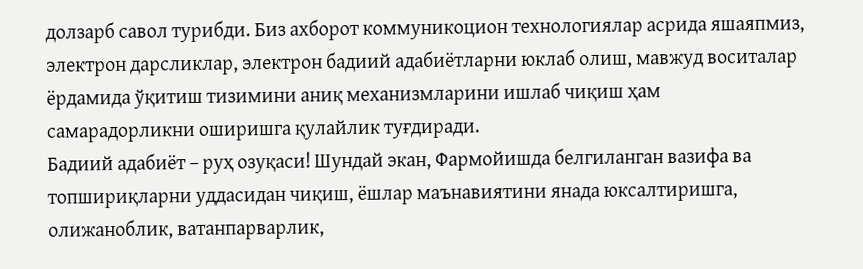долзарб савол турибди. Биз ахборот коммуникоцион технологиялар асрида яшаяпмиз, электрон дарсликлар, электрон бадиий адабиётларни юклаб олиш, мавжуд воситалар ёрдамида ўқитиш тизимини аниқ механизмларини ишлаб чиқиш ҳам самарадорликни оширишга қулайлик туғдиради.
Бадиий адабиёт – руҳ озуқаси! Шундай экан, Фармойишда белгиланган вазифа ва топшириқларни уддасидан чиқиш, ёшлар маънавиятини янада юксалтиришга, олижаноблик, ватанпарварлик,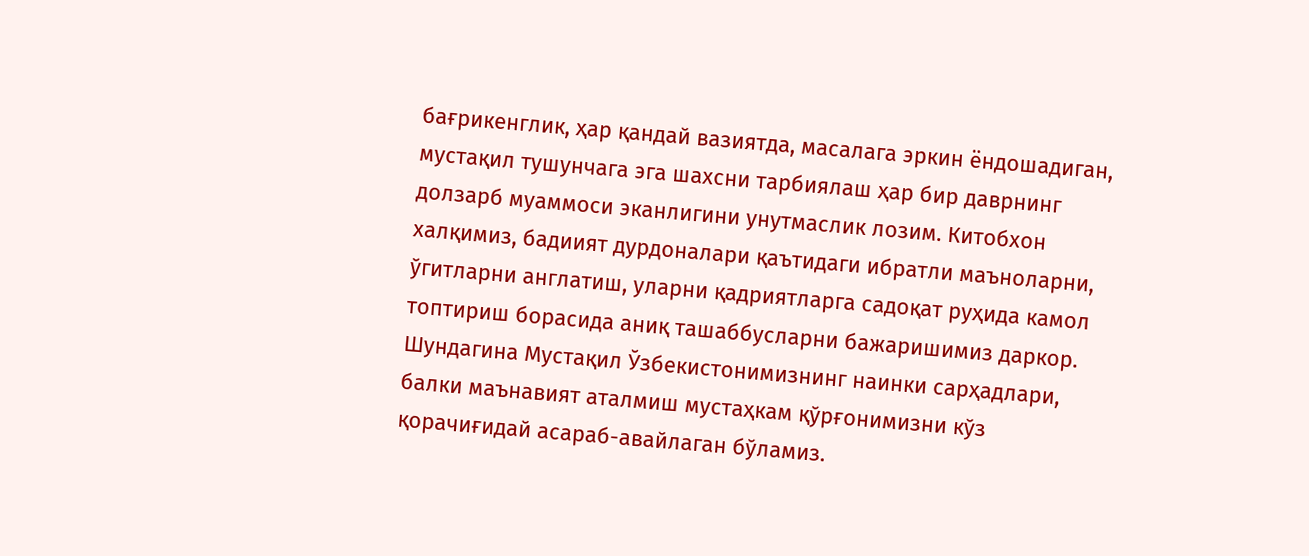бағрикенглик, ҳар қандай вазиятда, масалага эркин ёндошадиган, мустақил тушунчага эга шахсни тарбиялаш ҳар бир даврнинг долзарб муаммоси эканлигини унутмаслик лозим. Китобхон халқимиз, бадиият дурдоналари қаътидаги ибратли маъноларни, ўгитларни англатиш, уларни қадриятларга садоқат руҳида камол топтириш борасида аниқ ташаббусларни бажаришимиз даркор. Шундагина Мустақил Ўзбекистонимизнинг наинки сарҳадлари, балки маънавият аталмиш мустаҳкам қўрғонимизни кўз қорачиғидай асараб-авайлаган бўламиз.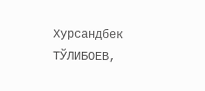Хурсандбек ТЎЛИБОЕВ,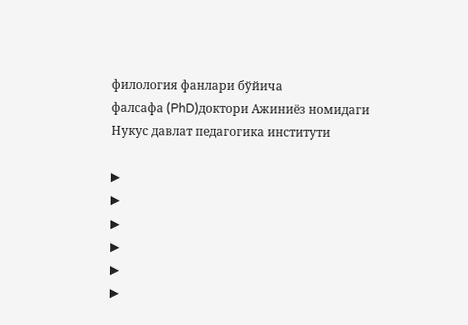филология фанлари бўйича
фалсафа (PhD)доктори Ажиниёз номидаги
Нукус давлат педагогика институти

▶
▶
▶
▶
▶
▶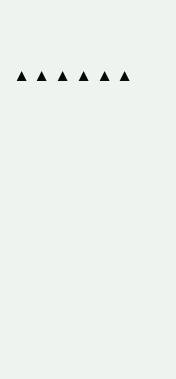▶
▶
▶
▶
▶
▶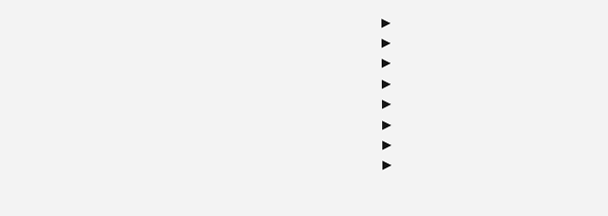▶
▶
▶
▶
▶
▶
▶
▶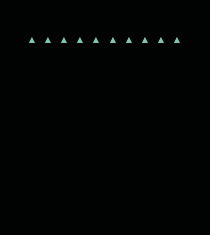▶
▶
▶
▶
▶
▶
▶
▶
▶
▶